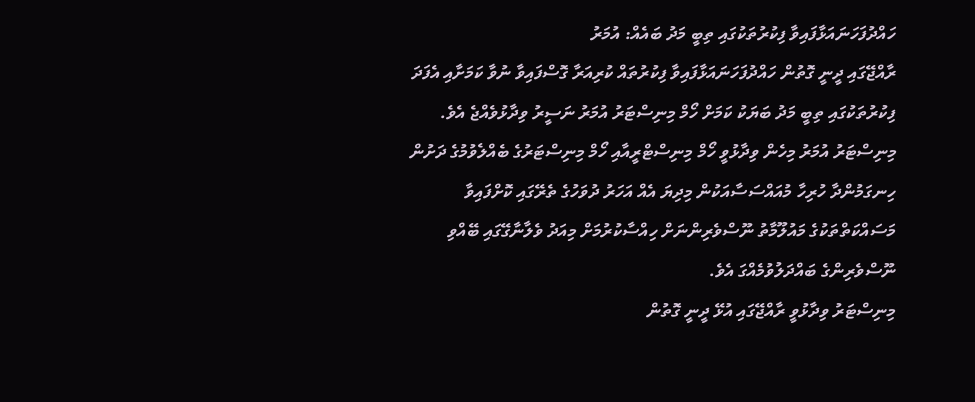ހައްދުފަހަނައަޅާފައިވާ ފިކުރުތަކުގައި ތިބީ މަދު ބައެއް: އުމަރު
ރާއްޖޭގައި ދީނީ ގޮތުން ހައްދުފަހަނައަޅާފައިވާ ފިކުރުތައް ކުރިއަރާ ގޮސްފައިވާ ނުވާ ކަމަށާއި އެފަދަ ފިކުރުތަކުގައި ތިބީ މަދު ބަޔަކު ކަމަށް ހޯމް މިނިސްޓަރު އުމަރު ނަސީރު ވިދާޅުވެއްޖެ އެވެ.
މިނިސްޓަރު އުމަރު މިހެން ވިދާޅުވީ ހޯމް މިނިސްޓްރީއާއި ހޯމް މިނިސްޓަރުގެ ބެއްލެވުމުގެ ދަށުން ހިނގަމުންދާ ހުރިހާ މުއައްސަސާއަކުން މިދިޔަ އެއް އަހަރު ދުވަހުގެ ތެރޭގައި ކޮށްފައިވާ މަސައްކަތްތަކުގެ މައުލޫމާތު ނޫސްވެރިންނަށް ހިއްސާކުރުމަށް މިއަދު ވެލާނާގޭގައި ބޭއްވި ނޫސްވެރިންގެ ބައްދަލުވުމެއްގަ އެވެ.
މިނިސްޓަރު ވިދާޅުވީ ރާއްޖޭގައި އުޅޭ ދީނީ ގޮތުން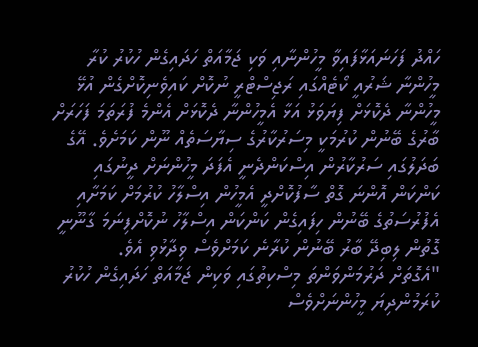ހައްދު ފަހަނައަޅާފައިވާ މީހުންނާއި ވަކި ޖަމާއަތް ހަދައިގެން ހުކުރު ކުރާ މީހުންނާ ޝަރުއީ ކޯޓެއްގައި ރަޖިސްޓްރީ ނުކޮށް ކައިވެނިކޮށްގެން އުޅޭ މީހުންނާ ދެކޮޅަށް ފިޔަވަޅު އަޅާ އެމީހުންނާ ދެކޮޅަށް އެންމެ ފުރަތަމަ ފަހަރަށް ބާރުގެ ބޭނުން ކުރުމަކީ މިސަރުކާރުގެ ސިޔާސަތެއް ނޫން ކަމަށެވެ. އޭގެ ބަދަލުގައި ސަރުކާރުން އިސްކަންދެނީ އެފަދަ މީހުންނަށް ދީނުގައި ކަންކަން އޮންނަ ގޮތް ސާފުކޮށްދީ އެމީހުން އިސްލާހު ކުރުމަށް ކަމަށާއި އެފުރުސަތުގެ ބޭނުން ހިފައިގެން ކަންކަން އިސްލާހު ނުކޮށްފިނަމަ ގާނޫނީ ގޮތުން ލިބިދޭ ބާރު ބޭނުން ކުރާނެ ކަމަށްވެސް ވިދާޅުވި އެވެ.
"އެގޮތަށް ދަރުމަންވަންތަ މިސްކިތުގައި ވަކިން ޖަމާއަތް ހަދައިގެން ހުކުރު ކުރަމުންދިޔަ މީހުންނަށްވެސް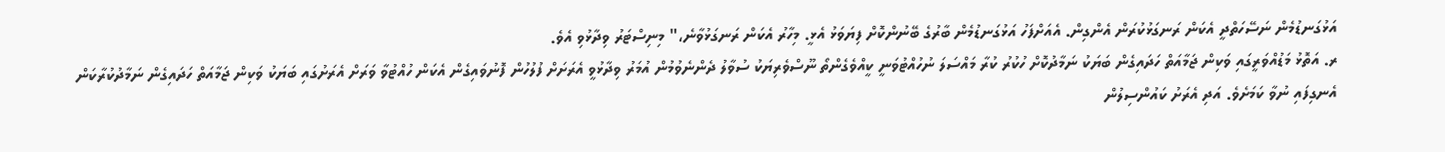އަޅުގަނޑުމެން ނަސޭހަތްދީ އެކަން ރަނގަޅުކުރަން އެންގިން. އެއަށްފަހު އަޅުގަނޑުމެން ބާރުގެ ބޭނުންކޮށް ފިޔަވަޅު އެޅީ. މިހާރު އެކަން ރަނގަޅުވާނެ،" މިނިސްޓަރު ވިދާޅުވި އެވެ.
ރ. އަތޮޅު މަޑުއްވަރީގައި ވަކިން ޖަމާއަތް ހަދައިގެން ބަޔަކު ނަމާދުކޮށް ހުކުރު ކުރާ މައްސަލަ ނުހުއްޓުވަނީ ކީއްވެގެންތޯ ނޫސްވެރިޔަކު ސުވާލު ދެންނެވުމުން އުމަރު ވިދާޅުވީ އެރަށަށް ފުލުހުން ފޮނުވައިގެން އެކަން ހުއްޓުވާ ވަރަށް އެރަށުގައި ބަޔަކު ވަކިން ޖަމާއަތް ހަދައިގެން ނަމާދުކުރާކަން އެނގިފައި ނުވާ ކަމަށެވެ. އަދި އެރަށު ކައުންސިލުން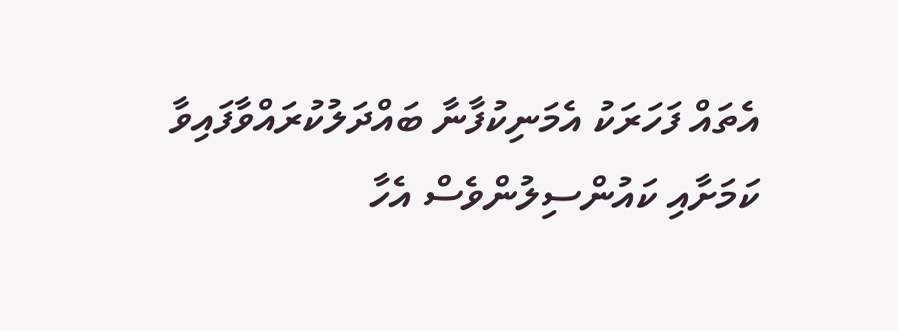އެތައް ފަހަރަކު އެމަނިކުފާނާ ބައްދަލުކުރައްވާފައިވާ ކަމަށާއި ކައުންސިލުންވެސް އެހާ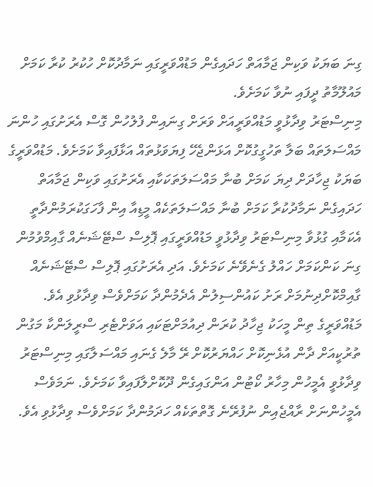ގިނަ ބަޔަކު ވަކިން ޖަމާއަތް ހަދައިގެން މަޑުއްވަރީގައި ނަމާދުކޮށް ހުކުރު ކުރާ ކަމަށް މައުލޫމާތު ދީފައި ނުވާ ކަމަށެވެ.
މިނިސްޓަރު ވިދާޅުވީ މަޑުއްވަރީއަށް ވަރަށް ގިނައިން ފުލުހުން ގޮސް އެރަށުގައި ހުންނަ މައްސަލަތައް ބަލާ ތަހުގީގުކޮށް އަޅަންޖެހޭ ފިޔަވަޅުތައް އަޅާފައިވާ ކަމަށެވެ. މަޑުއްވަރީގެ ބަޔަކު ޖިހާދަށް ދިޔަ ކަމަށް ބުނާ މައްސަލަތަކަކާއި އެރަށުގައި ވަކިން ޖަމާއަތް ހަދައިގެން ނަމާދުކުރާ ކަމަށް ބުނާ މައްސަލަތަކެއް މީޑިއާ އިން ފާހަގަކުރަމުންދާތީ އެކަމާއި ގުޅުވާ މިނިސްޓަރު ވިދާޅުވީ މަޑުއްވަރީގައި ޕޮލިސް ސްޓޭޝަނެއް ގާއިމްވުމުން ގިނަ ކަންކަމަށް ހައްލު ގެނެވޭނެ ކަމަށެވެ. އަދި އެރަށުގައި ޕޮލިސް ސްޓޭޝަނެއް ގާއިމްކޮށްދިނުމަށް ރަށު ކައުންސިލުން އެދެމުންދާ ކަމަށްވެސް ވިދާޅުވި އެވެ.
މަޑުއްވަރީގެ ތިން މީހަކު ޖިހާދު ކުރަން ދިއުމަށްޓަކައި އަވަށްޓެރި ސްރީލަންކާ މަގުން ތުރުކީއަށް ދާން އުޅެނިކޮށް ހައްޔަރުކޮށް ރޭ މާލެ ގެނައި މައްސަލާގައި މިނިސްޓަރު ވިދާޅުވީ އެމީހުން މިހާރު ކޯޓުން އަންގައިގެން ދޫކޮށްލާފައިވާ ކަމަށެވެ. ނަމަވެސް އެމީހުންނަށް ރާއްޖެއިން ނުފުރޭނެ ގޮތްތަކެއް ހަދަމުންދާ ކަމަށްވެސް ވިދާޅުވި އެވެ.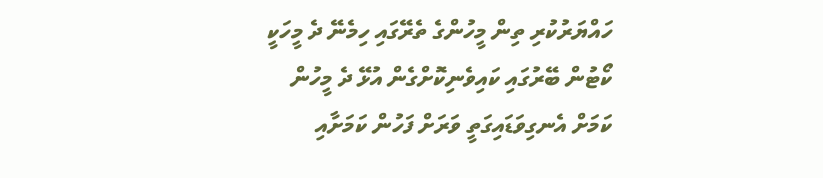ހައްޔަރުކުރި ތިން މީހުންގެ ތެރޭގައި ހިމެނޭ ދެ މީހަކީ ކޯޓުން ބޭރުގައި ކައިވެނިކޮށްގެން އުޅޭ ދެ މީހުން ކަމަށް އެނގިވަޑައިގަތީ ވަރަށް ފަހުން ކަމަށާއި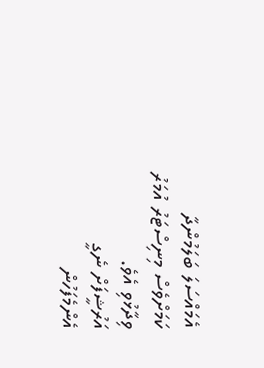އެމައްސަލަ ބަލަމުންދާ ކަމަށްވެސް މިނިސްޓަރު އުމަރު ވިދާޅުވި އެވެ.
އަރުޝީފަށް ނެގީ
އެންމެފަހުން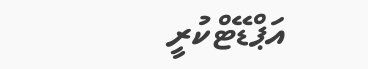އަޕްޑޭޓްކުރީ